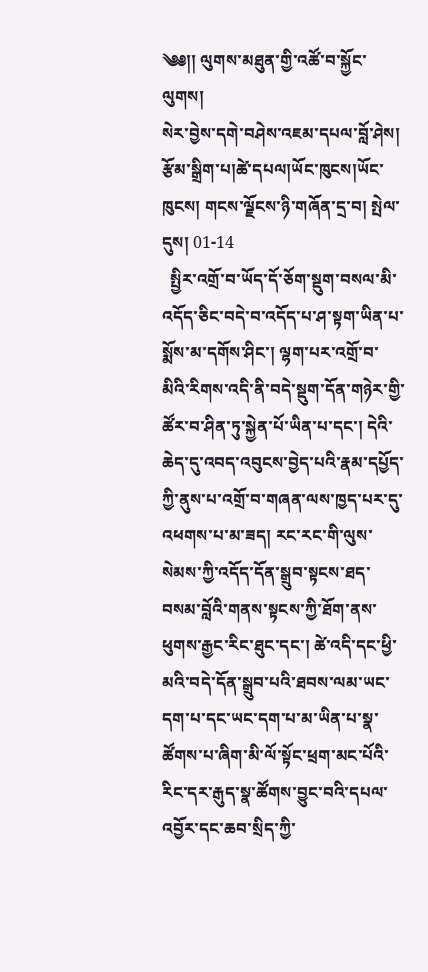༄༅།། ལུགས་མཐུན་གྱི་འཚོ་བ་སྐྱོང་ལུགས།
སེར་བྱེས་དགེ་བཤེས་འཇམ་དཔལ་བློ་ཤེས། རྩོམ་སྒྲིག་པ།ཚེ་དཔལ།ཡོང་ཁུངས།ཡོང་ཁུངས། གངས་ལྗོངས་ཉི་གཞོན་དྲ་བ། སྤེལ་དུས། 01-14
  སྤྱིར་འགྲོ་བ་ཡོད་དོ་ཅོག་སྡུག་བསལ་མི་འདོད་ཅིང་བདེ་བ་འདོད་པ་ཤ་སྟག་ཡིན་པ་སྨོས་མ་དགོས་ཤིང་། ལྷག་པར་འགྲོ་བ་མིའི་རིགས་འདི་ནི་བདེ་སྡུག་དོན་གཉེར་གྱི་ཚོར་བ་ཤིན་ཏུ་སྐྱེན་པོ་ཡིན་པ་དང་། དེའི་ཆེད་དུ་འབད་འབུངས་བྱེད་པའི་རྣམ་དཔྱོད་ཀྱི་ནུས་པ་འགྲོ་བ་གཞན་ལས་ཁྱད་པར་དུ་འཕགས་པ་མ་ཟད། རང་རང་གི་ལུས་སེམས་ཀྱི་འདོད་དོན་སྒྲུབ་སྟངས་ཐད་བསམ་བློའི་གནས་སྟངས་ཀྱི་ཐོག་ནས་ཕུགས་རྒྱང་རིང་ཐུང་དང་། ཚེ་འདི་དང་ཕྱི་མའི་བདེ་དོན་སྒྲུབ་པའི་ཐབས་ལམ་ཡང་དག་པ་དང་ཡང་དག་པ་མ་ཡིན་པ་སྣ་ཚོགས་པ་ཞིག་མི་ལོ་སྟོང་ཕྲག་མང་པོའི་རིང་དར་རྒུད་སྣ་ཚོགས་བྱུང་བའི་དཔལ་འབྱོར་དང་ཆབ་སྲིད་ཀྱི་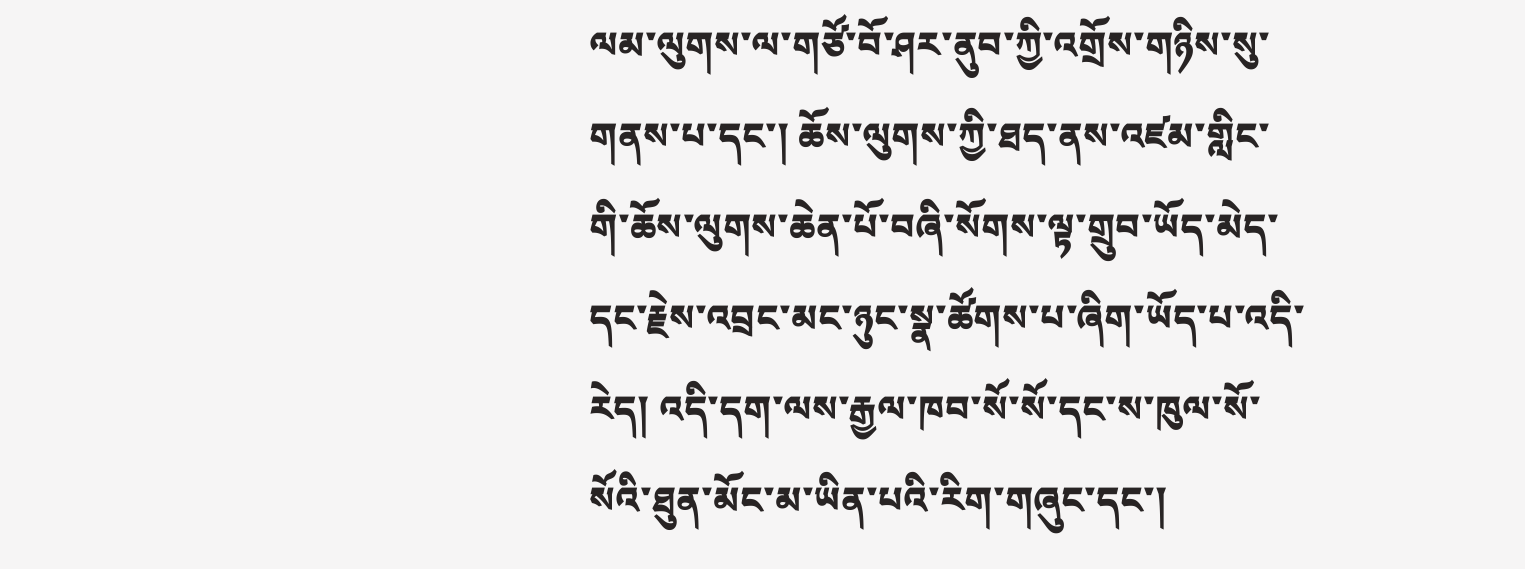ལམ་ལུགས་ལ་གཙོ་བོ་ཤར་ནུབ་ཀྱི་འགྲོས་གཉིས་སུ་གནས་པ་དང་། ཆོས་ལུགས་ཀྱི་ཐད་ནས་འཛམ་གླིང་གི་ཆོས་ལུགས་ཆེན་པོ་བཞི་སོགས་ལྟ་གྲུབ་ཡོད་མེད་དང་རྗེས་འབྲང་མང་ཉུང་སྣ་ཚོགས་པ་ཞིག་ཡོད་པ་འདི་རེད། འདི་དག་ལས་རྒྱལ་ཁབ་སོ་སོ་དང་ས་ཁུལ་སོ་སོའི་ཐུན་མོང་མ་ཡིན་པའི་རིག་གཞུང་དང་།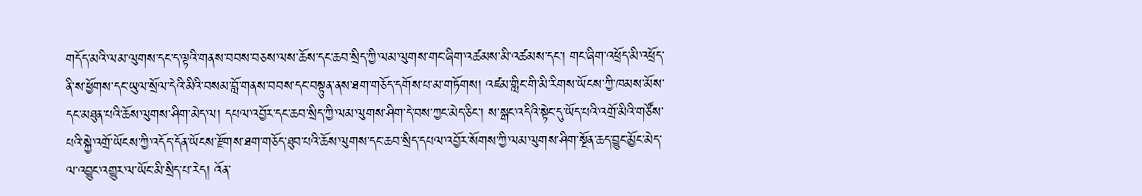གདོད་མའི་ལམ་ལུགས་དང་ད་ལྟའི་གནས་བབས་བཅས་ལས་ཆོས་དང་ཆབ་སྲིད་ཀྱི་ལམ་ལུགས་གང་ཞིག་འཚམས་མི་འཚམས་དང་། གང་ཞིག་འཕྲོད་མི་འཕྲོད་ནི་ས་ཕྱོགས་དང་ཡུལ་སྲོལ་དེའི་མིའི་བསམ་བློ་གནས་བབས་དང་བསྟུན་ནས་ཐག་གཅོད་དགོས་པ་མ་གཏོགས། འཛམ་གླིང་གི་མི་རིགས་ཡོངས་ཀྱི་ཁམས་མོས་དང་མཐུན་པའི་ཆོས་ལུགས་ཤིག་མེད་ལ། དཔལ་འབྱོར་དང་ཆབ་སྲིད་ཀྱི་ལམ་ལུགས་ཤིག་དེ་བས་ཀྱང་མེད་ཅིང་། ས་སྒང་འདིའི་སྟེང་དུ་ཡོད་པའི་འགྲོ་མིའི་གཙོས་པའི་སྐྱེ་འགྲོ་ཡོངས་ཀྱི་འདོད་དོན་ཡོངས་རྫོགས་ཐག་གཅོད་ཐུབ་པའི་ཆོས་ལུགས་དང་ཆབ་སྲིད་དཔལ་འབྱོར་སོགས་ཀྱི་ལམ་ལུགས་ཤིག་སྔོན་ཆད་བྱུང་མྱོང་མེད་ལ་འབྱུང་འགྱུར་ལ་ཡོང་མི་སྲིད་པ་རེད། འོན་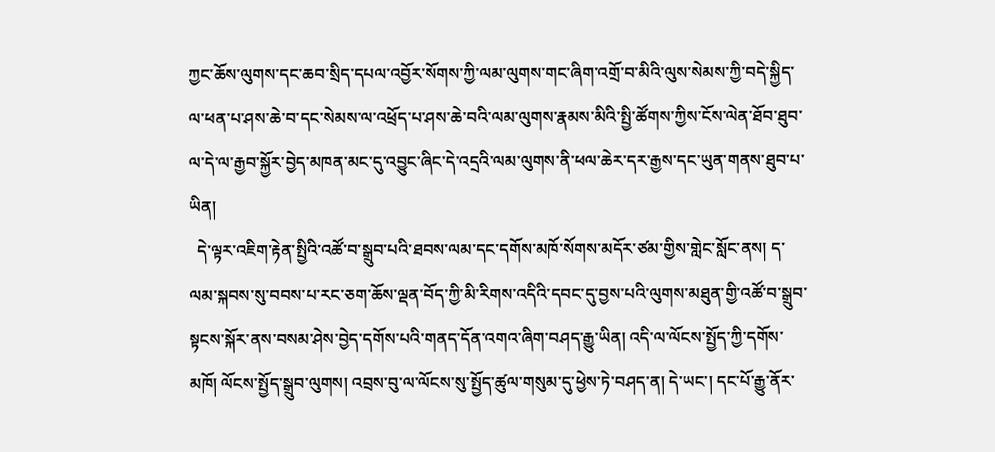ཀྱང་ཆོས་ལུགས་དང་ཆབ་སྲིད་དཔལ་འབྱོར་སོགས་ཀྱི་ལམ་ལུགས་གང་ཞིག་འགྲོ་བ་མིའི་ལུས་སེམས་ཀྱི་བདེ་སྐྱིད་ལ་ཕན་པ་ཤས་ཆེ་བ་དང་སེམས་ལ་འཕྲོད་པ་ཤས་ཆེ་བའི་ལམ་ལུགས་རྣམས་མིའི་སྤྱི་ཚོགས་ཀྱིས་ངོས་ལེན་ཐོབ་ཐུབ་ལ་དེ་ལ་རྒྱབ་སྐྱོར་བྱེད་མཁན་མང་དུ་འབྱུང་ཞིང་དེ་འདྲའི་ལམ་ལུགས་ནི་ཕལ་ཆེར་དར་རྒྱས་དང་ཡུན་གནས་ཐུབ་པ་ཡིན།
  དེ་ལྟར་འཇིག་རྟེན་སྤྱིའི་འཚོ་བ་སྒྲུབ་པའི་ཐབས་ལམ་དང་དགོས་མཁོ་སོགས་མདོར་ཙམ་གྱིས་གླེང་སློང་ནས། ད་ལམ་སྐབས་སུ་བབས་པ་རང་ཅག་ཆོས་ལྡན་བོད་ཀྱི་མི་རིགས་འདིའི་དབང་དུ་བྱས་པའི་ལུགས་མཐུན་གྱི་འཚོ་བ་སྒྲུབ་སྟངས་སྐོར་ནས་བསམ་ཤེས་བྱེད་དགོས་པའི་གནད་དོན་འགའ་ཞིག་བཤད་རྒྱུ་ཡིན། འདི་ལ་ལོངས་སྤྱོད་ཀྱི་དགོས་མཁོ། ལོངས་སྤྱོད་སྒྲུབ་ལུགས། འབྲས་བུ་ལ་ལོངས་སུ་སྤྱོད་ཚུལ་གསུམ་དུ་ཕྱེས་ཏེ་བཤད་ན། དེ་ཡང་། དང་པོ་རྒྱུ་ནོར་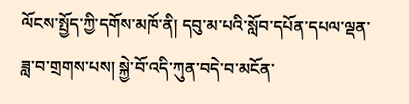ལོངས་སྤྱོད་ཀྱི་དགོས་མཁོ་ནི། དབུ་མ་པའི་སློབ་དཔོན་དཔལ་ལྡན་ཟླ་བ་གྲགས་པས། སྐྱེ་བོ་འདི་ཀུན་བདེ་བ་མངོན་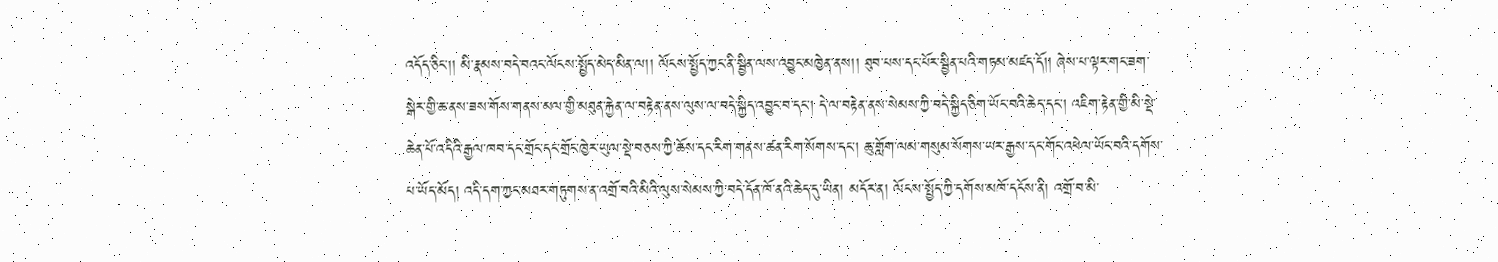འདོད་ཅིང་།། མི་རྣམས་བདེ་བའང་ལོངས་སྤྱོད་མེད་མིན་ལ།། ལོངས་སྤྱོད་ཀྱང་ནི་སྦྱིན་ལས་འབྱུང་མཁྱེན་ནས།། ཐུབ་པས་དང་པོར་སྦྱིན་པའི་གཏམ་མཛད་དོ།། ཞེས་པ་ལྟར་གང་ཟག་སྒེར་གྱི་ཆ་ནས་ཟས་གོས་གནས་མལ་གྱི་མཐུན་རྐྱེན་ལ་བརྟེན་ནས་ལུས་ལ་བདེ་སྐྱིད་འབྱུང་བ་དང་། དེ་ལ་བརྟེན་ནས་སེམས་ཀྱི་བདེ་སྐྱིད་ཅིག་ཡོང་བའི་ཆེད་དང་། འཇིག་རྟེན་གྱི་མི་སྡེ་ཆེན་པོ་འདིའི་རྒྱལ་ཁབ་དང་གྲོང་དང་གྲོང་ཁྱེར་ཡུལ་སྡེ་བཅས་ཀྱི་ཆོས་དང་རིག་གནས་ཚན་རིག་སོགས་དང་། ཆུ་གློག་ལམ་གསུམ་སོགས་ཡར་རྒྱས་དང་གོང་འཕེལ་ཡོང་བའི་དགོས་པ་ཡོད་མོད། འདི་དག་ཀྱང་མཐར་གཏུགས་ན་འགྲོ་བའི་མིའི་ལུས་སེམས་ཀྱི་བདེ་དོན་ཁོ་ནའི་ཆེད་དུ་ཡིན། མདོར་ན། ལོངས་སྤྱོད་ཀྱི་དགོས་མཁོ་དངོས་ནི། འགྲོ་བ་མི་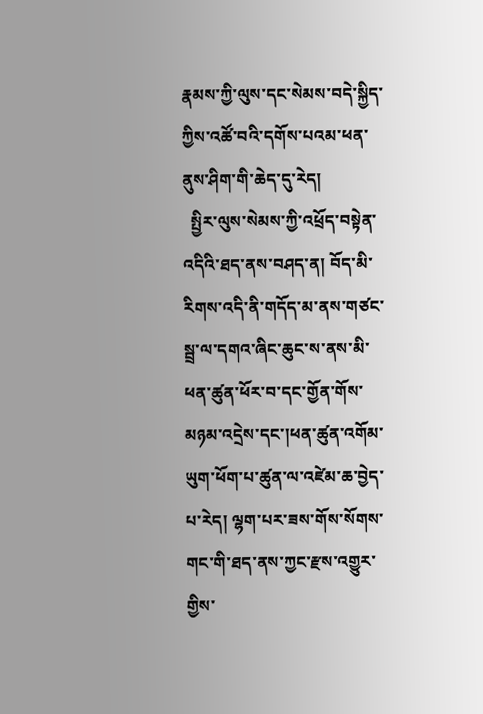རྣམས་ཀྱི་ལུས་དང་སེམས་བདེ་སྐྱིད་ཀྱིས་འཚོ་བའི་དགོས་པའམ་ཕན་ནུས་ཤིག་གི་ཆེད་དུ་རེད།
  སྤྱིར་ལུས་སེམས་ཀྱི་འཕྲོད་བསྟེན་འདིའི་ཐད་ནས་བཤད་ན། བོད་མི་རིགས་འདི་ནི་གདོད་མ་ནས་གཙང་སྦྲ་ལ་དགའ་ཞིང་ཆུང་ས་ནས་མི་ཕན་ཚུན་ཕོར་བ་དང་གྱོན་གོས་མཉམ་འདྲེས་དང་།ཕན་ཚུན་འགོམ་ཡུག་ཕོག་པ་ཚུན་ལ་འཛེམ་ཆ་བྱེད་པ་རེད། ལྷག་པར་ཟས་གོས་སོགས་གང་གི་ཐད་ནས་ཀྱང་རྫས་འགྱུར་གྱིས་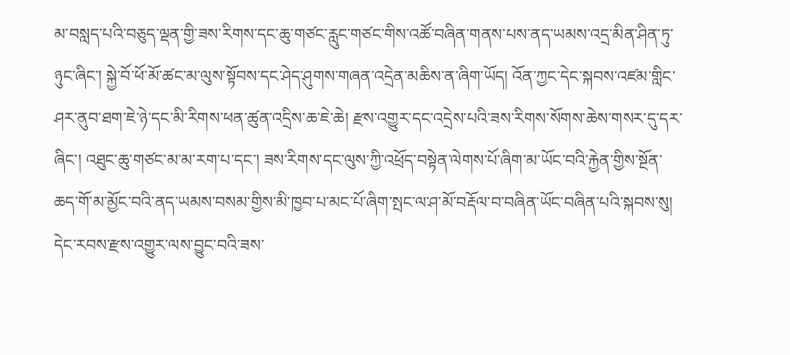མ་བསླད་པའི་བཅུད་ལྡན་གྱི་ཟས་རིགས་དང་ཆུ་གཙང་རླུང་གཙང་གིས་འཚོ་བཞིན་གནས་པས་ནད་ཡམས་འདྲ་མིན་ཤིན་ཏུ་ཉུང་ཞིང་། སྐྱེ་བོ་ཕོ་མོ་ཚང་མ་ལུས་སྟོབས་དང་ཤེད་ཤུགས་གཞན་འདྲེན་མཆིས་ན་ཞིག་ཡོད། འོན་ཀྱང་དེང་སྐབས་འཛམ་གླིང་ཤར་ནུབ་ཐག་ཇེ་ཉེ་དང་མི་རིགས་ཕན་ཚུན་འདྲིས་ཆ་ཇེ་ཆེ། རྫས་འགྱུར་དང་འདྲེས་པའི་ཟས་རིགས་སོགས་ཆེས་གསར་དུ་དར་ཞིང་། འཐུང་ཆུ་གཙང་མ་མ་རག་པ་དང་། ཟས་རིགས་དང་ལུས་ཀྱི་འཕྲོད་བསྟེན་ལེགས་པོ་ཞིག་མ་ཡོང་བའི་རྐྱེན་གྱིས་སྔོན་ཆད་གོ་མ་མྱོང་བའི་ནད་ཡམས་བསམ་གྱིས་མི་ཁྱབ་པ་མང་པོ་ཞིག་སྤང་ལ་ཤ་མོ་བརྡོལ་བ་བཞིན་ཡོང་བཞིན་པའི་སྐབས་སུ། དེང་རབས་རྫས་འགྱུར་ལས་བྱུང་བའི་ཟས་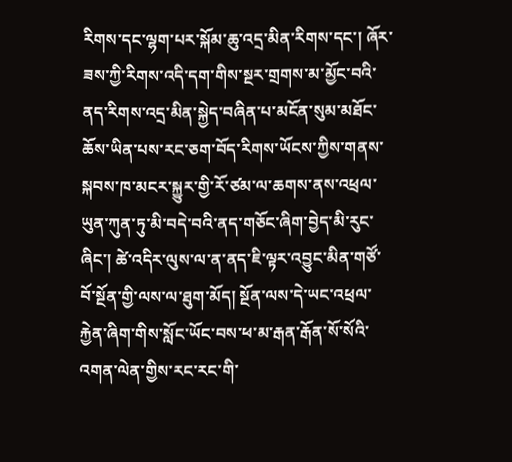རིགས་དང་ལྷག་པར་སྐོམ་ཆུ་འདྲ་མིན་རིགས་དང་། ཞོར་ཟས་ཀྱི་རིགས་འདི་དག་གིས་སྔར་གྲགས་མ་མྱོང་བའི་ནད་རིགས་འདྲ་མིན་སྐྱེད་བཞིན་པ་མངོན་སུམ་མཐོང་ཆོས་ཡིན་པས་རང་ཅག་བོད་རིགས་ཡོངས་ཀྱིས་གནས་སྐབས་ཁ་མངར་སྐྱུར་གྱི་རོ་ཙམ་ལ་ཆགས་ནས་འཕྲལ་ཡུན་ཀུན་ཏུ་མི་བདེ་བའི་ནད་གཅོང་ཞིག་བྱེད་མི་རུང་ཞིང་། ཚེ་འདིར་ལུས་ལ་ན་ནད་ཇི་ལྟར་འབྱུང་མིན་གཙོ་བོ་སྔོན་གྱི་ལས་ལ་ཐུག་མོད། སྔོན་ལས་དེ་ཡང་འཕྲལ་རྐྱེན་ཞིག་གིས་སློང་ཡོང་བས་ཕ་མ་རྒན་རྒོན་སོ་སོའི་འགན་ལེན་གྱིས་རང་རང་གི་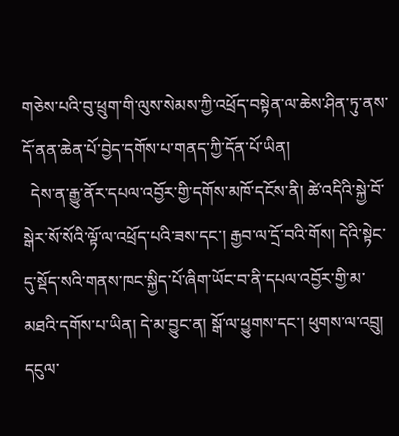གཅེས་པའི་བུ་ཕྲུག་གི་ལུས་སེམས་ཀྱི་འཕྲོད་བསྟེན་ལ་ཆེས་ཤིན་ཏུ་ནས་དོ་ནན་ཆེན་པོ་བྱེད་དགོས་པ་གནད་ཀྱི་དོན་པོ་ཡིན།
  དེས་ན་རྒྱུ་ནོར་དཔལ་འབྱོར་གྱི་དགོས་མཁོ་དངོས་ནི། ཚེ་འདིའི་སྐྱེ་བོ་སྒེར་སོ་སོའི་ལྟོ་ལ་འཕྲོད་པའི་ཟས་དང་། རྒྱབ་ལ་དྲོ་བའི་གོས། དེའི་སྟེང་དུ་སྡོད་སའི་གནས་ཁང་སྐྱིད་པོ་ཞིག་ཡོང་བ་ནི་དཔལ་འབྱོར་གྱི་མ་མཐའི་དགོས་པ་ཡིན། དེ་མ་བྱུང་ན། སྒོ་ལ་ཕྱུགས་དང་། ཕུགས་ལ་འབྲུ། དངུལ་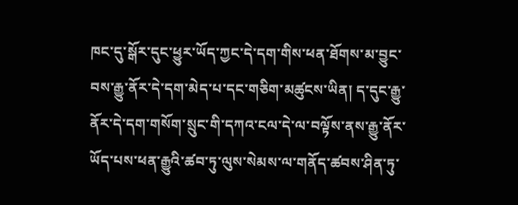ཁང་དུ་སྒོར་དུང་ཕྱུར་ཡོད་ཀྱང་དེ་དག་གིས་ཕན་ཐོགས་མ་བྱུང་བས་རྒྱུ་ནོར་དེ་དག་མེད་པ་དང་གཅིག་མཚུངས་ཡིན། ད་དུང་རྒྱུ་ནོར་དེ་དག་གསོག་སྲུང་གི་དཀའ་ངལ་དེ་ལ་བལྟོས་ནས་རྒྱུ་ནོར་ཡོད་པས་ཕན་རྒྱུའི་ཚབ་ཏུ་ལུས་སེམས་ལ་གནོད་ཚབས་ཤིན་ཏུ་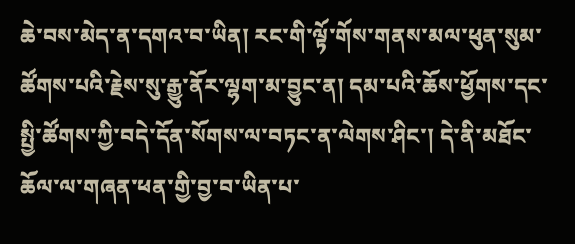ཆེ་བས་མེད་ན་དགའ་བ་ཡིན། རང་གི་ལྟོ་གོས་གནས་མལ་ཕུན་སུམ་ཚོགས་པའི་རྗེས་སུ་རྒྱུ་ནོར་ལྷག་མ་བྱུང་ན། དམ་པའི་ཆོས་ཕྱོགས་དང་སྤྱི་ཚོགས་ཀྱི་བདེ་དོན་སོགས་ལ་བཏང་ན་ལེགས་ཤིང་། དེ་ནི་མཐོང་ཆོལ་ལ་གཞན་ཕན་གྱི་བྱ་བ་ཡིན་པ་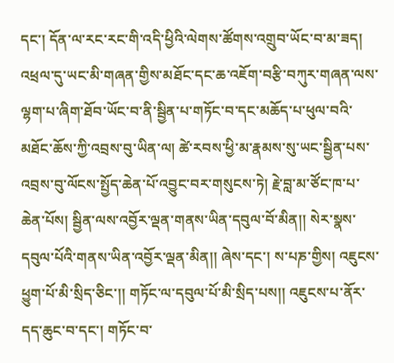དང་། དོན་ལ་རང་རང་གི་འདི་ཕྱིའི་ལེགས་ཚོགས་འགྲུབ་ཡོང་བ་མ་ཟད། འཕྲལ་དུ་ཡང་མི་གཞན་གྱིས་མཐོང་དང་ཆ་འཇོག་བརྩི་བཀུར་གཞན་ལས་ལྷག་པ་ཞིག་ཐོབ་ཡོང་བ་ནི་སྦྱིན་པ་གཏོང་བ་དང་མཆོད་པ་ཕུལ་བའི་མཐོང་ཆོས་ཀྱི་འབྲས་བུ་ཡིན་ལ། ཚེ་རབས་ཕྱི་མ་རྣམས་སུ་ཡང་སྦྱིན་པས་འབྲས་བུ་ལོངས་སྤྱོད་ཆེན་པོ་འབྱུང་བར་གསུངས་ཏེ། རྗེ་བླ་མ་ཙོང་ཁ་པ་ཆེན་པོས། སྦྱིན་ལས་འབྱོར་ལྡན་གནས་ཡིན་དབུལ་བོ་མིན།། སེར་སྣས་དབུལ་པོའི་གནས་ཡིན་འབྱོར་ལྡན་མིན།། ཞེས་དང་། ས་པཎ་གྱིས། འཇུངས་ཕྱུག་པོ་མི་སྲིད་ཅིང་།། གཏོང་ལ་དབུལ་པོ་མི་སྲིད་པས།། འཇུངས་པ་ནོར་དད་ཆུང་བ་དང་། གཏོང་བ་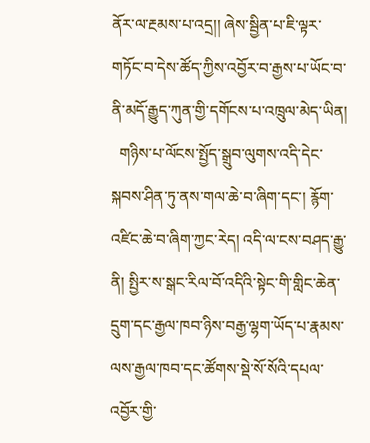ནོར་ལ་རྔམས་པ་འདྲ།། ཞེས་སྦྱིན་པ་ཇི་ལྟར་གཏོང་བ་དེས་ཚོད་ཀྱིས་འབྱོར་བ་རྒྱས་པ་ཡོང་བ་ནི་མདོ་རྒྱུད་ཀུན་གྱི་དགོངས་པ་འཁྲུལ་མེད་ཡིན།
  གཉིས་པ་ལོངས་སྤྱོད་སྒྲུབ་ལུགས་འདི་དེང་སྐབས་ཤིན་ཏུ་ནས་གལ་ཆེ་བ་ཞིག་དང་། རྙོག་འཛིང་ཆེ་བ་ཞིག་ཀྱང་རེད། འདི་ལ་ངས་བཤད་རྒྱུ་ནི། སྤྱིར་ས་སྒང་རིལ་བོ་འདིའི་སྟེང་གི་གླིང་ཆེན་དྲུག་དང་རྒྱལ་ཁབ་ཉིས་བརྒྱ་ལྷག་ཡོད་པ་རྣམས་ལས་རྒྱལ་ཁབ་དང་ཚོགས་སྡེ་སོ་སོའི་དཔལ་འབྱོར་གྱི་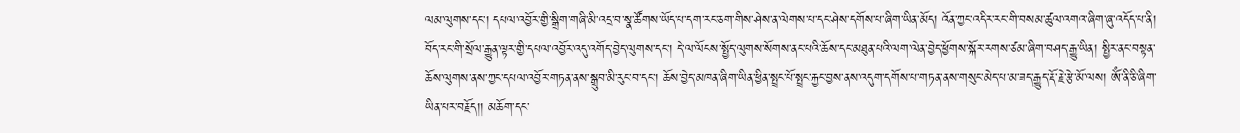ལམ་ལུགས་དང་། དཔལ་འབྱོར་གྱི་སྒྲིག་གཞི་མི་འདྲ་བ་སྣ་ཚོགས་ཡོད་པ་དག་རང་ཅག་གིས་ཤེས་ན་ལེགས་པ་དང་ཤེས་དགོས་པ་ཞིག་ཡིན་མོད། འོན་ཀྱང་འདིར་རང་གི་བསམ་ཚུལ་འགའ་ཞིག་ཞུ་འདོད་པ་ནི། བོད་རང་གི་སྲོལ་རྒྱུན་ལྟར་གྱི་དཔལ་འབྱོར་འདུ་འགོད་བྱེད་ལུགས་དང་། དེ་ལ་ལོངས་སྤྱོད་ལུགས་སོགས་ནང་པའི་ཆོས་དང་མཐུན་པའི་ལག་ལེན་བྱེད་ཕྱོགས་སྐོར་རགས་ཙམ་ཞིག་བཤད་རྒྱུ་ཡིན། སྤྱིར་ནང་བསྟན་ཆོས་ལུགས་ནས་ཀྱང་དཔལ་འབྱོར་གཏན་ནས་སྒྲུབ་མི་རུང་བ་དང་། ཆོས་བྱེད་མཁན་ཞིག་ཡིན་ཕྱིན་སྤྲང་པོ་སྤྲང་རྐྱང་བྱས་ནས་འདུག་དགོས་པ་གཏན་ནས་གསུང་མེད་པ་མ་ཟད་རྒྱུད་རྡོ་རྗེ་རྩེ་མོ་ལས། ཨོཾ་ནི་ཅི་ཞིག་ཡིན་པར་བརྗོད།། མཆོག་དང་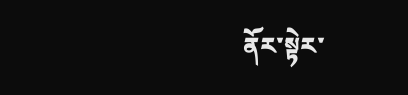ནོར་སྟེར་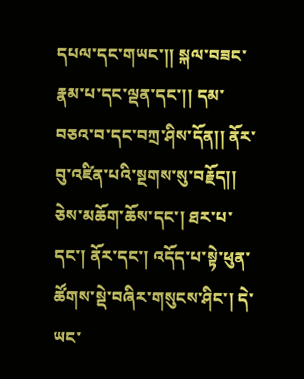དཔལ་དང་གཡང་།། སྐལ་བཟང་རྣམ་པ་དང་ལྡན་དང་།། དམ་བཅའ་བ་དང་བཀྲ་ཤིས་དོན།། ནོར་བུ་འཛིན་པའི་སྔགས་སུ་བརྗོད།། ཅེས་མཆོག་ཆོས་དང་། ཐར་པ་དང་། ནོར་དང་། འདོད་པ་སྟེ་ཕུན་ཚོགས་སྡེ་བཞིར་གསུངས་ཤིང་། དེ་ཡང་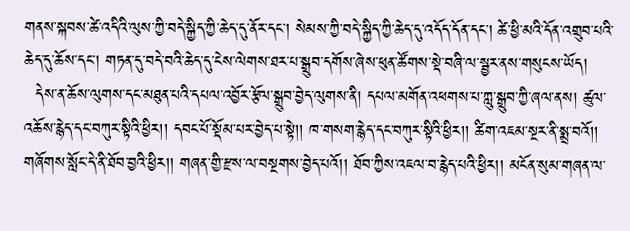གནས་སྐབས་ཚེ་འདིའི་ལུས་ཀྱི་བདེ་སྐྱིད་ཀྱི་ཆེད་དུ་ནོར་དང་། སེམས་ཀྱི་བདེ་སྐྱིད་ཀྱི་ཆེད་དུ་འདོད་དོན་དང་། ཚེ་ཕྱི་མའི་དོན་འགྲུབ་པའི་ཆེད་དུ་ཆོས་དང་། གཏན་དུ་བདེ་བའི་ཆེད་དུ་ངེས་ལེགས་ཐར་པ་སྒྲུབ་དགོས་ཞེས་ཕུན་ཚོགས་སྡེ་བཞི་ལ་སྦྱར་ནས་གསུངས་ཡོད།
  དེས་ན་ཆོས་ལུགས་དང་མཐུན་པའི་དཔལ་འབྱོར་རྩོལ་སྒྲུབ་བྱེད་ལུགས་ནི། དཔལ་མགོན་འཕགས་པ་ཀླུ་སྒྲུབ་ཀྱི་ཞལ་ནས། ཚུལ་འཆོས་རྙེད་དང་བཀུར་སྟིའི་ཕྱིར།། དབང་པོ་སྡོམ་པར་བྱེད་པ་སྟེ།། ཁ་གསག་རྙེད་དང་བཀུར་སྟིའི་ཕྱིར།། ཚིག་འཇམ་སྔར་ནི་སྨྲ་བའོ།། གཞོགས་སློང་དེ་ནི་ཐོབ་བྱའི་ཕྱིར།། གཞན་གྱི་རྫས་ལ་བསྔགས་བྱེད་པའོ།། ཐོབ་ཀྱིས་འཇལ་བ་རྙེད་པའི་ཕྱིར།། མངོན་སུམ་གཞན་ལ་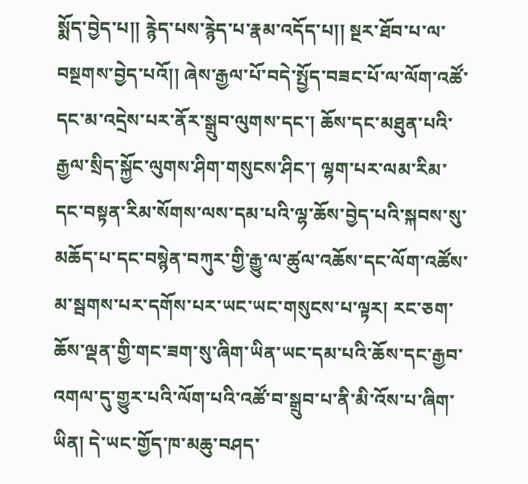སྨོད་བྱེད་པ།། རྙེད་པས་རྙེད་པ་རྣམ་འདོད་པ།། སྔར་ཐོབ་པ་ལ་བསྔགས་བྱེད་པའོ།། ཞེས་རྒྱལ་པོ་བདེ་སྤྱོད་བཟང་པོ་ལ་ལོག་འཚོ་དང་མ་འདྲེས་པར་ནོར་སྒྲུབ་ལུགས་དང་། ཆོས་དང་མཐུན་པའི་རྒྱལ་སྲིད་སྐྱོང་ལུགས་ཤིག་གསུངས་ཤིང་། ལྷག་པར་ལམ་རིམ་དང་བསྟན་རིམ་སོགས་ལས་དམ་པའི་ལྷ་ཆོས་བྱེད་པའི་སྐབས་སུ་མཆོད་པ་དང་བསྙེན་བཀུར་གྱི་རྒྱུ་ལ་ཚུལ་འཆོས་དང་ལོག་འཚོས་མ་སྦགས་པར་དགོས་པར་ཡང་ཡང་གསུངས་པ་ལྟར། རང་ཅག་ཆོས་ལྡན་གྱི་གང་ཟག་སུ་ཞིག་ཡིན་ཡང་དམ་པའི་ཆོས་དང་རྒྱབ་འགལ་དུ་གྱུར་པའི་ལོག་པའི་འཚོ་བ་སྒྲུབ་པ་ནི་མི་འོས་པ་ཞིག་ཡིན། དེ་ཡང་གྱོད་ཁ་མཆུ་བཤད་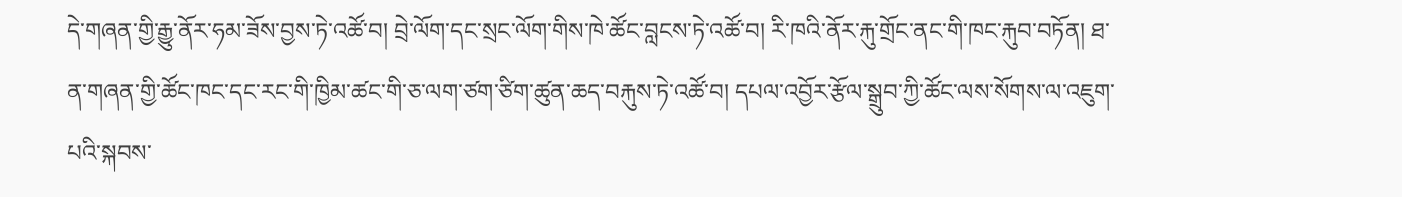དེ་གཞན་གྱི་རྒྱུ་ནོར་ཧམ་ཟོས་བྱས་ཏེ་འཚོ་བ། བྲེ་ལོག་དང་སྲང་ལོག་གིས་ཁེ་ཚོང་བླངས་ཏེ་འཚོ་བ། རི་ཁའི་ནོར་རྐུ་གྲོང་ནང་གི་ཁང་རྐུབ་བཏོན། ཐ་ན་གཞན་གྱི་ཚོང་ཁང་དང་རང་གི་ཁྱིམ་ཚང་གི་ཅ་ལག་ཙག་ཙིག་ཚུན་ཆད་བརྐུས་ཏེ་འཚོ་བ། དཔལ་འབྱོར་རྩོལ་སྒྲུབ་ཀྱི་ཚོང་ལས་སོགས་ལ་འཇུག་པའི་སྐབས་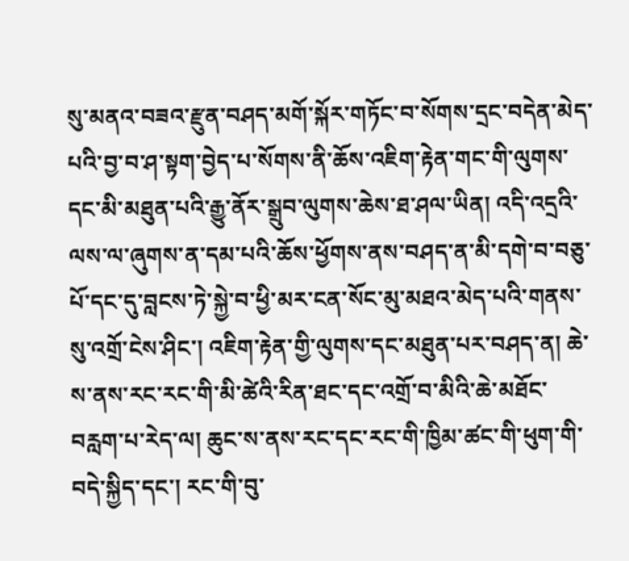སུ་མནའ་བཟའ་རྫུན་བཤད་མགོ་སྐོར་གཏོང་བ་སོགས་དྲང་བདེན་མེད་པའི་བྱ་བ་ཤ་སྟག་བྱེད་པ་སོགས་ནི་ཆོས་འཇིག་རྟེན་གང་གི་ལུགས་དང་མི་མཐུན་པའི་རྒྱུ་ནོར་སྒྲུབ་ལུགས་ཆེས་ཐ་ཤལ་ཡིན། འདི་འདྲའི་ལས་ལ་ཞུགས་ན་དམ་པའི་ཆོས་ཕྱོགས་ནས་བཤད་ན་མི་དགེ་བ་བཅུ་པོ་དང་དུ་བླངས་ཏེ་སྐྱེ་བ་ཕྱི་མར་ངན་སོང་མུ་མཐའ་མེད་པའི་གནས་སུ་འགྲོ་ངེས་ཤིང་། འཇིག་རྟེན་གྱི་ལུགས་དང་མཐུན་པར་བཤད་ན། ཆེ་ས་ནས་རང་རང་གི་མི་ཚེའི་རིན་ཐང་དང་འགྲོ་བ་མིའི་ཆེ་མཐོང་བརླག་པ་རེད་ལ། ཆུང་ས་ནས་རང་དང་རང་གི་ཁྱིམ་ཚང་གི་ཕུག་གི་བདེ་སྐྱིད་དང་། རང་གི་བུ་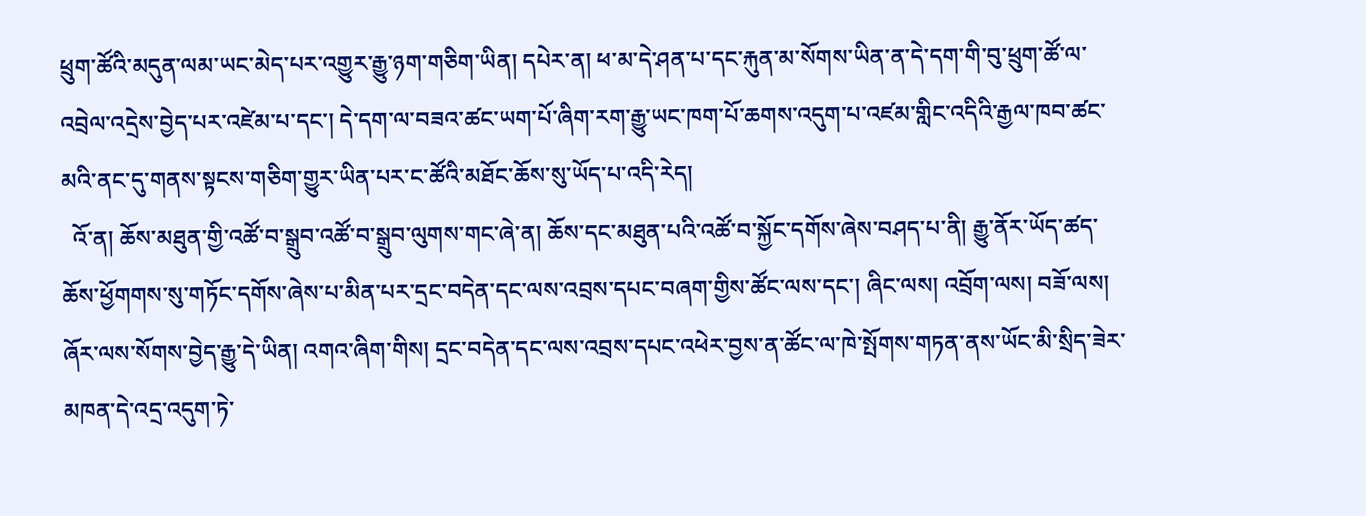ཕྲུག་ཚོའི་མདུན་ལམ་ཡང་མེད་པར་འགྱུར་རྒྱུ་ཉག་གཅིག་ཡིན། དཔེར་ན། ཕ་མ་དེ་ཤན་པ་དང་རྐུན་མ་སོགས་ཡིན་ན་དེ་དག་གི་བུ་ཕྲུག་ཚོ་ལ་འབྲེལ་འདྲེས་བྱེད་པར་འཛེམ་པ་དང་། དེ་དག་ལ་བཟའ་ཚང་ཡག་པོ་ཞིག་རག་རྒྱུ་ཡང་ཁག་པོ་ཆགས་འདུག་པ་འཛམ་གླིང་འདིའི་རྒྱལ་ཁབ་ཚང་མའི་ནང་དུ་གནས་སྟངས་གཅིག་གྱུར་ཡིན་པར་ང་ཚོའི་མཐོང་ཆོས་སུ་ཡོད་པ་འདི་རེད།
  འོ་ན། ཆོས་མཐུན་གྱི་འཚོ་བ་སྒྲུབ་འཚོ་བ་སྒྲུབ་ལུགས་གང་ཞེ་ན། ཆོས་དང་མཐུན་པའི་འཚོ་བ་སྐྱོང་དགོས་ཞེས་བཤད་པ་ནི། རྒྱུ་ནོར་ཡོད་ཚད་ཆོས་ཕྱོགགས་སུ་གཏོང་དགོས་ཞེས་པ་མིན་པར་དྲང་བདེན་དང་ལས་འབྲས་དཔང་བཞག་གྱིས་ཚོང་ལས་དང་། ཞིང་ལས། འབྲོག་ལས། བཟོ་ལས། ཞོར་ལས་སོགས་བྱེད་རྒྱུ་དེ་ཡིན། འགའ་ཞིག་གིས། དྲང་བདེན་དང་ལས་འབྲས་དཔང་འཕེར་བྱས་ན་ཚོང་ལ་ཁེ་སྤོགས་གཏན་ནས་ཡོང་མི་སྲིད་ཟེར་མཁན་དེ་འདྲ་འདུག་ཏེ་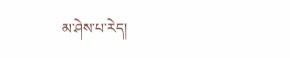མ་ཤེས་པ་རེད།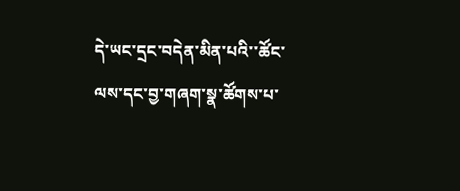དེ་ཡང་དྲང་བདེན་མིན་པའི་་ཚོང་ལས་དང་བྱ་གཞག་སྣ་ཚོགས་པ་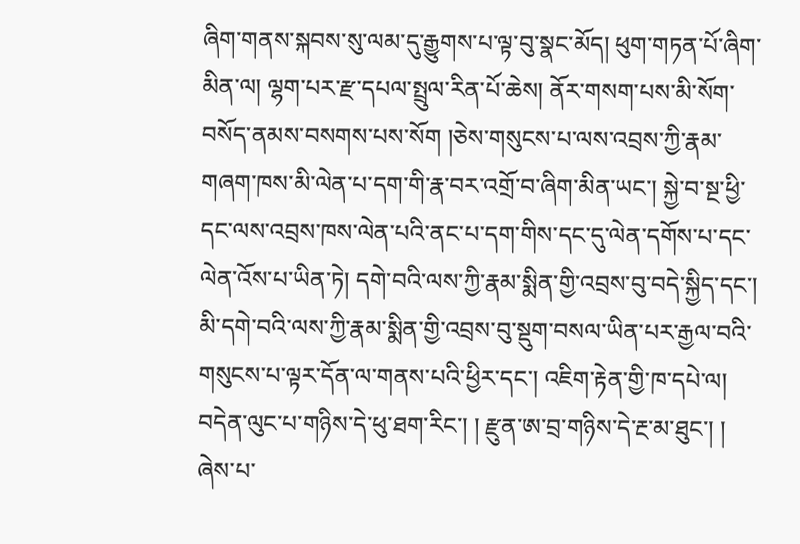ཞིག་གནས་སྐབས་སུ་ལམ་དུ་རྒྱུགས་པ་ལྟ་བུ་སྣང་མོད། ཕུག་གཏན་པོ་ཞིག་མིན་ལ། ལྷག་པར་རྫ་དཔལ་སྤྲུལ་རིན་པོ་ཆེས། ནོར་གསག་པས་མི་སོག་བསོད་ནམས་བསགས་པས་སོག །ཅེས་གསུངས་པ་ལས་འབྲས་ཀྱི་རྣམ་གཞག་ཁས་མི་ལེན་པ་དག་གི་རྣ་བར་འགྲོ་བ་ཞིག་མིན་ཡང་། སྐྱེ་བ་སྔ་ཕྱི་དང་ལས་འབྲས་ཁས་ལེན་པའི་ནང་པ་དག་གིས་དང་དུ་ལེན་དགོས་པ་དང་ལེན་འོས་པ་ཡིན་ཏེ། དགེ་བའི་ལས་ཀྱི་རྣམ་སྨིན་གྱི་འབྲས་བུ་བདེ་སྐྱིད་དང་། མི་དགེ་བའི་ལས་ཀྱི་རྣམ་སྨིན་གྱི་འབྲས་བུ་སྡུག་བསལ་ཡིན་པར་རྒྱལ་བའི་གསུངས་པ་ལྟར་དོན་ལ་གནས་པའི་ཕྱིར་དང་། འཇིག་རྟེན་གྱི་ཁ་དཔེ་ལ། བདེན་ལུང་པ་གཉིས་དེ་ཕུ་ཐག་རིང་། ། རྫུན་ཨ་བྲ་གཉིས་དེ་རྔ་མ་ཐུང་། ། ཞེས་པ་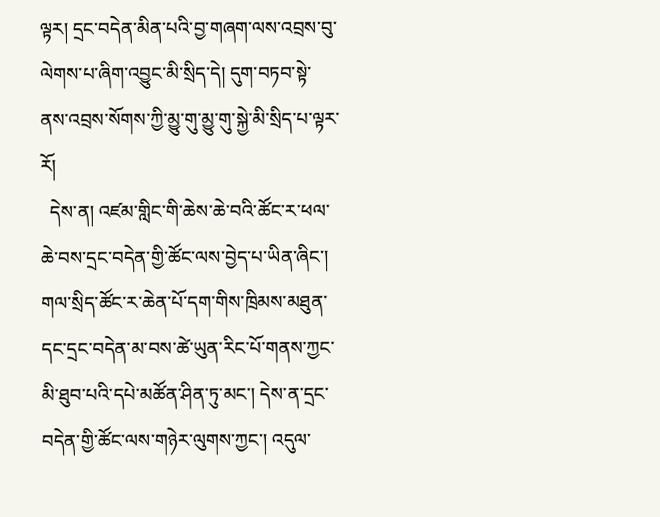ལྟར། དྲང་བདེན་མིན་པའི་བྱ་གཞག་ལས་འབྲས་བུ་ལེགས་པ་ཞིག་འབྱུང་མི་སྲིད་དེ། དུག་བཏབ་སྟེ་ནས་འབྲས་སོགས་ཀྱི་མྱུ་གུ་མྱུ་གུ་སྐྱེ་མི་སྲིད་པ་ལྟར་རོ།
  དེས་ན། འཛམ་གླིང་གི་ཆེས་ཆེ་བའི་ཚོང་ར་ཕལ་ཆེ་བས་དྲང་བདེན་གྱི་ཚོང་ལས་བྱེད་པ་ཡིན་ཞིང་། གལ་སྲིད་ཚོང་ར་ཆེན་པོ་དག་གིས་ཁྲིམས་མཐུན་དང་དྲང་བདེན་མ་བས་ཚེ་ཡུན་རིང་པོ་གནས་ཀྱང་མི་ཐུབ་པའི་དཔེ་མཚོན་ཤིན་ཏུ་མང་། དེས་ན་དྲང་བདེན་གྱི་ཚོང་ལས་གཉེར་ལུགས་ཀྱང་། འདུལ་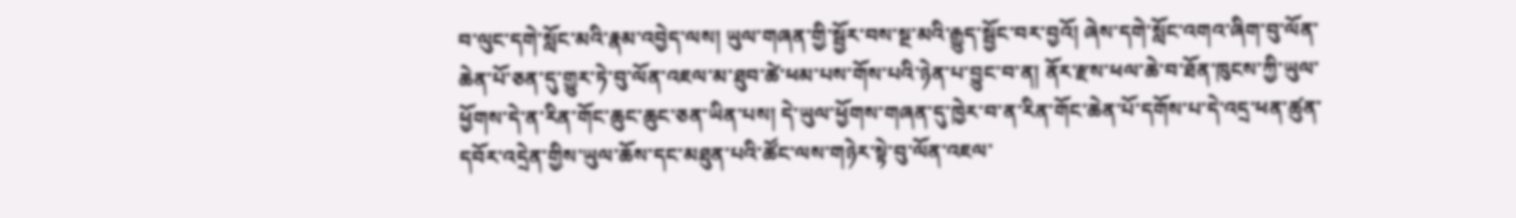བ་ལུང་དགེ་སློང་མའི་རྣམ་འབྱེད་ལས། ཡུལ་གཞན་གྱི་སྦྱོར་བས་སྔ་མའི་རྒྱུད་སྦྱོང་བར་བྱའོ། ཞེས་དགེ་སློང་འགའ་ཞིག་བུ་ལོན་ཆེན་པོ་ཅན་དུ་གྱུར་ཏེ་བུ་ལོན་འཇལ་མ་ཐུབ་ཚེ་ཕམ་པས་གོས་པའི་ཉེན་པ་བྱུང་བ་ན། ནོར་རྫས་ཕལ་ཆེ་བ་ཐོན་ཁུངས་ཀྱི་ཡུལ་ཕྱོགས་དེ་ན་རིན་གོང་ཆུང་ཆུང་ཅན་ཡིན་པས། དེ་ཡུལ་ཕྱོགས་གཞན་དུ་ཁྱེར་བ་ན་རིན་གོང་ཆེན་པོ་དགོས་པ་དེ་འདྲ་ཕན་ཚུན་དབོར་འདྲེན་གྱིས་ཡུལ་ཆོས་དང་མཐུན་པའི་ཚོང་ལས་གཉེར་སྟེ་བུ་ལོན་འཇལ་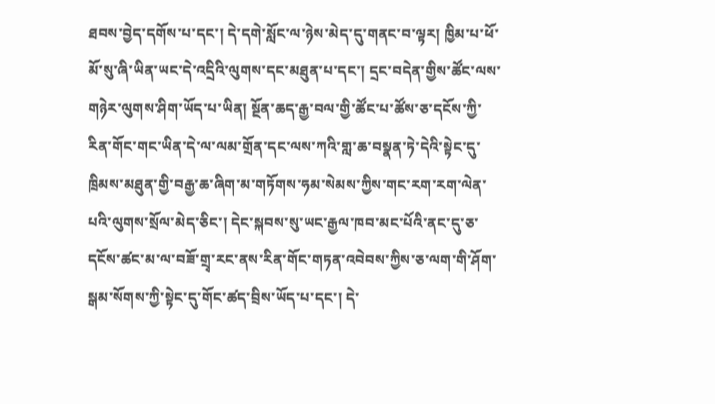ཐབས་བྱེད་དགོས་པ་དང་། དེ་དགེ་སློང་ལ་ཉེས་མེད་དུ་གནང་བ་ལྟར། ཁྱིམ་པ་ཕོ་མོ་སུ་ཞི་ཡིན་ཡང་དེ་འདྲིའི་ལུགས་དང་མཐུན་པ་དང་། དྲང་བདེན་གྱིས་ཚོང་ལས་གཉེར་ལུགས་ཤིག་ཡོད་པ་ཡིན། སྔོན་ཆད་རྒྱ་བལ་གྱི་ཚོང་པ་ཚོས་ཅ་དངོས་ཀྱི་རིན་གོང་གང་ཡིན་དེ་ལ་ལམ་གྲོན་དང་ལས་ཀའི་གླ་ཆ་བསྣན་ཏེ་དེའི་སྟེང་དུ་ཁྲིམས་མཐུན་གྱི་བརྒྱ་ཆ་ཞིག་མ་གཏོགས་ཧམ་སེམས་ཀྱིས་གང་རག་རག་ལེན་པའི་ལུགས་སྲོལ་མེད་ཅིང་། དེང་སྐབས་སུ་ཡང་རྒྱལ་ཁབ་མང་པོའི་ནང་དུ་ཅ་དངོས་ཚང་མ་ལ་བཟོ་གྲྭ་རང་ནས་རིན་གོང་གཏན་འབེབས་ཀྱིས་ཅ་ལག་གི་ཤོག་སྒམ་སོགས་ཀྱི་སྟེང་དུ་གོང་ཚད་བྲིས་ཡོད་པ་དང་། དེ་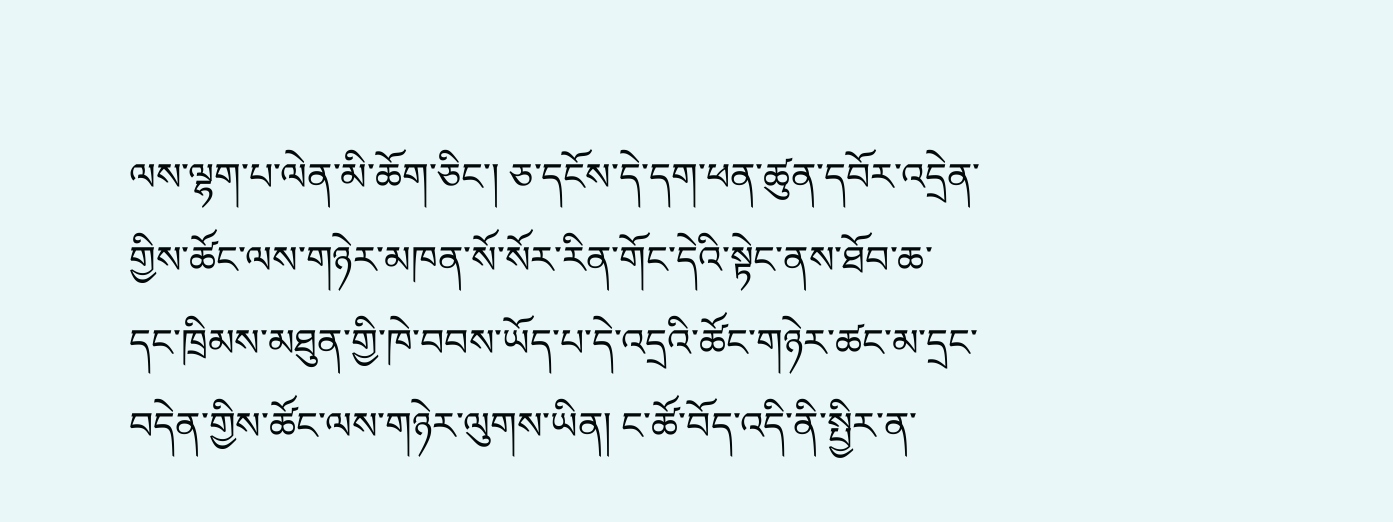ལས་ལྷག་པ་ལེན་མི་ཆོག་ཅིང་། ཅ་དངོས་དེ་དག་ཕན་ཚུན་དབོར་འདྲེན་གྱིས་ཚོང་ལས་གཉེར་མཁན་སོ་སོར་རིན་གོང་དེའི་སྟེང་ནས་ཐོབ་ཆ་དང་ཁྲིམས་མཐུན་གྱི་ཁེ་བབས་ཡོད་པ་དེ་འདྲའི་ཚོང་གཉེར་ཚང་མ་དྲང་བདེན་གྱིས་ཚོང་ལས་གཉེར་ལུགས་ཡིན། ང་ཚོ་བོད་འདི་ནི་སྤྱིར་ན་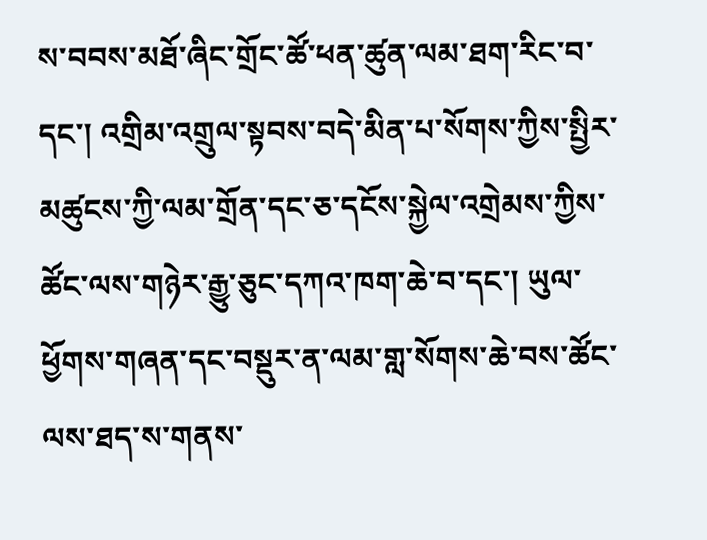ས་བབས་མཐོ་ཞིང་གྲོང་ཚོ་ཕན་ཚུན་ལམ་ཐག་རིང་བ་དང་། འགྲིམ་འགྲུལ་སྟབས་བདེ་མིན་པ་སོགས་ཀྱིས་སྤྱིར་མཚུངས་ཀྱི་ལམ་གྲོན་དང་ཅ་དངོས་སྐྱེལ་འགྲེམས་ཀྱིས་ཚོང་ལས་གཉེར་རྒྱུ་ཅུང་དཀའ་ཁག་ཆེ་བ་དང་། ཡུལ་ཕྱོགས་གཞན་དང་བསྡུར་ན་ལམ་གླ་སོགས་ཆེ་བས་ཚོང་ལས་ཐད་ས་གནས་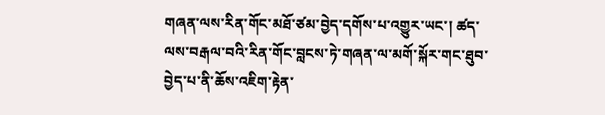གཞན་ལས་རིན་གོང་མཐོ་ཙམ་བྱེད་དགོས་པ་འགྱུར་ཡང་། ཚད་ལས་བརྒལ་བའི་རིན་གོང་བླངས་ཏེ་གཞན་ལ་མགོ་སྐོར་གང་ཐུབ་བྱེད་པ་ནི་ཆོས་འཇིག་རྟེན་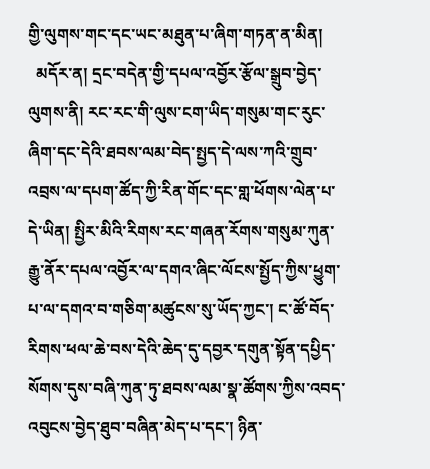གྱི་ལུགས་གང་དང་ཡང་མཐུན་པ་ཞིག་གཏན་ན་མིན།
  མདོར་ན། དྲང་བདེན་གྱི་དཔལ་འབྱོར་རྩོལ་སྒྲུབ་བྱེད་ལུགས་ནི། རང་རང་གི་ལུས་ངག་ཡིད་གསུམ་གང་རུང་ཞིག་དང་དེའི་ཐབས་ལམ་བེད་སྤྱད་དེ་ལས་ཀའི་གྲུབ་འབྲས་ལ་དཔག་ཚོད་ཀྱི་རིན་གོང་དང་གླ་ཕོགས་ལེན་པ་དེ་ཡིན། སྤྱིར་མིའི་རིགས་རང་གཞན་རོགས་གསུམ་ཀུན་རྒྱུ་ནོར་དཔལ་འབྱོར་ལ་དགའ་ཞིང་ལོངས་སྤྱོད་ཀྱིས་ཕྱུག་པ་ལ་དགའ་བ་གཅིག་མཚུངས་སུ་ཡོད་ཀྱང་། ང་ཚོ་བོད་རིགས་ཕལ་ཆེ་བས་དེའི་ཆེད་དུ་དབྱར་དགུན་སྟོན་དཔྱིད་སོགས་དུས་བཞི་ཀུན་ཏུ་ཐབས་ལམ་སྣ་ཚོགས་ཀྱིས་འབད་འབུངས་བྱེད་ཐུབ་བཞིན་མེད་པ་དང་། ཉིན་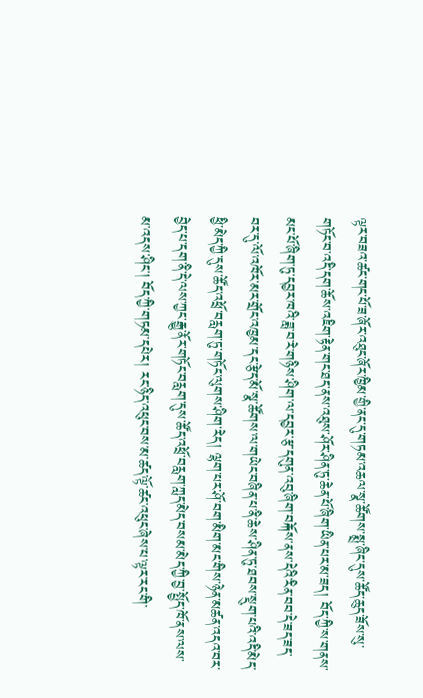ལྟར་བཟའ་ཚང་གང་པོ་ཟ་ཞོར་འཐུང་ཞོར་ཁྱིམ་གྱི་ནང་དུ་གཏམ་འཆལ་སྣ་ཚོགས་སྨྲ་ཞིང་དུས་ཚོད་ཆུད་ཟོས་སུ་གཏོང་བ་འདི་དག་ཆོས་འཇིག་རྟེན་གང་ཐད་ནས་འཐུས་ཤོར་ཤིན་ཏུ་ཆེན་པོ་ཞིག་ཡིན་པར་མ་ཟད། བོད་ཀྱི་ས་གནས་མང་པོ་ཞིག་ཏུ་དབྱར་ཁའི་ཟླ་བ་རེ་གཉིས་ཤིག་ལ་དབྱར་རྩ་དགུན་འབུ་ཞིག་བརྐོས་ནས་དེའི་རིན་བབ་དེ་ཟད་ཟད་བར་དུ་ལོ་འཁོར་མར་གྲོང་འཁྱམ་དང་རྩེད་མོ་སྣ་ཚོགས་ལ་གཡེང་བཞིན་པ་ནི་ཆེས་ཤིན་ཏུ་ཐབས་སྡུག་པའི་འདི་མེད་ཕྱི་མེད་ཀྱི་དུས་ཚོད་འཕྲོ་བརླག་ཏུ་གཏོང་ལུགས་ཤིག་རེད། ལྷག་པར་ཤོ་བག་མིག་མང་གིས་ཉེན་མཚན་འདའ་བར་བྱེད་པ་དག་ནི་དེ་ལས་ཀྱང་རྒྱུ་ནོར་གཏོང་བརླག་དུས་ཚོད་འཕྲོ་བརླག་ཀླད་མེད་བསམ་མེད་ཀྱི་བྱ་སྤྱོད་ཁོ་ནས་ལས་མ་འདས་ཤིང་། བོད་ཀྱི་གཏམ་དཔེར། རང་ཉིད་འཕུང་བས་མ་ཚད་ལྟོ་ཚང་འཕུང་ཞེས་པ་ལྟར་རང་གི་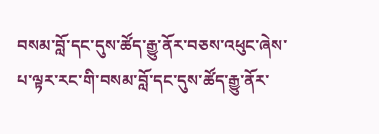བསམ་བློ་དང་དུས་ཚོད་རྒྱུ་ནོར་བཅས་འཕུང་ཞེས་པ་ལྟར་རང་གི་བསམ་བློ་དང་དུས་ཚོད་རྒྱུ་ནོར་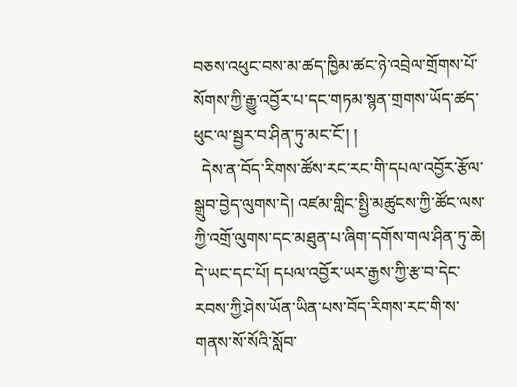བཅས་འཕུང་བས་མ་ཚད་ཁྱིམ་ཚང་ཉེ་འབྲེལ་གྲོགས་པོ་སོགས་ཀྱི་རྒྱུ་འབྱོར་པ་དང་གཏམ་སྙན་གྲགས་ཡོད་ཚད་ཕུང་ལ་སྦྱར་བ་ཤིན་ཏུ་མང་ངོ་། །
  དེས་ན་བོད་རིགས་ཚོས་རང་རང་གི་དཔལ་འབྱོར་རྩོལ་སྒྲུབ་བྱེད་ལུགས་དེ། འཛམ་གླིང་སྤྱི་མཚུངས་ཀྱི་ཚོང་ལས་ཀྱི་འགྲོ་ལུགས་དང་མཐུན་པ་ཞིག་དགོས་གལ་ཤིན་ཏུ་ཆེ། དེ་ཡང་དང་པོ། དཔལ་འབྱོར་ཡར་རྒྱས་ཀྱི་རྩ་བ་དེང་རབས་ཀྱི་ཤེས་ཡོན་ཡིན་པས་བོད་རིགས་རང་གི་ས་གནས་སོ་སོའི་སློབ་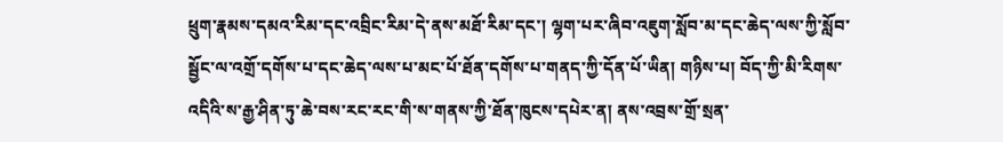ཕྲུག་རྣམས་དམའ་རིམ་དང་འབྲིང་རིམ་དེ་ནས་མཐོ་རིམ་དང་། ལྷག་པར་ཞིབ་འཇུག་སློབ་མ་དང་ཆེད་ལས་ཀྱི་སློབ་སྦྱོང་ལ་འགྲོ་དགོས་པ་དང་ཆེད་ལས་པ་མང་པོ་ཐོན་དགོས་པ་གནད་ཀྱི་དོན་པོ་ཡིན། གཉིས་པ། བོད་ཀྱི་མི་རིགས་འདིའི་ས་རྒྱ་ཤིན་ཏུ་ཆེ་བས་རང་རང་གི་ས་གནས་ཀྱི་ཐོན་ཁུངས་དཔེར་ན། ནས་འབྲས་གྲོ་སྲན་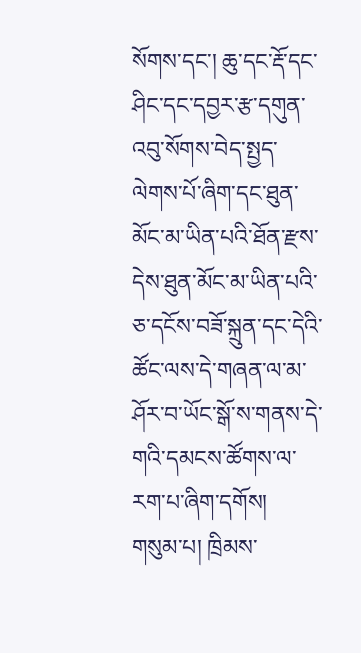སོགས་དང་། ཆུ་དང་རྡོ་དང་ཤིང་དང་དབྱར་རྩ་དགུན་འབུ་སོགས་བེད་སྤྱད་ལེགས་པོ་ཞིག་དང་ཐུན་མོང་མ་ཡིན་པའི་ཐོན་རྫས་དེས་ཐུན་མོང་མ་ཡིན་པའི་ཅ་དངོས་བཟོ་སྐྲུན་དང་དེའི་ཚོང་ལས་དེ་གཞན་ལ་མ་ཤོར་བ་ཡོང་སྒོ་ས་གནས་དེ་གའི་དམངས་ཚོགས་ལ་རག་པ་ཞིག་དགོས། གསུམ་པ། ཁྲིམས་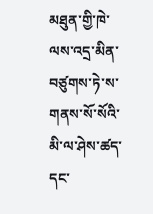མཐུན་གྱི་ཁེ་ལས་འདྲ་མིན་བཙུགས་ཏེ་ས་གནས་སོ་སོའི་མི་ལ་ཤེས་ཚད་དང་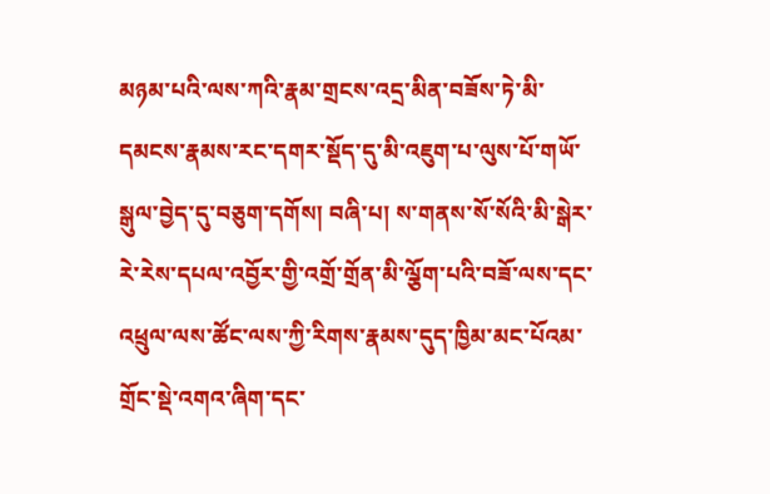མཉམ་པའི་ལས་ཀའི་རྣམ་གྲངས་འདྲ་མིན་བཟོས་ཏེ་མི་དམངས་རྣམས་རང་དགར་སྡོད་དུ་མི་འཇུག་པ་ལུས་པོ་གཡོ་སྒུལ་བྱེད་དུ་བཅུག་དགོས། བཞི་པ། ས་གནས་སོ་སོའི་མི་སྒེར་རེ་རེས་དཔལ་འབྱོར་གྱི་འགྲོ་གྲོན་མི་ལྕོག་པའི་བཟོ་ལས་དང་འཕྲུལ་ལས་ཚོང་ལས་ཀྱི་རིགས་རྣམས་དུད་ཁྱིམ་མང་པོའམ་གྲོང་སྡེ་འགའ་ཞིག་དང་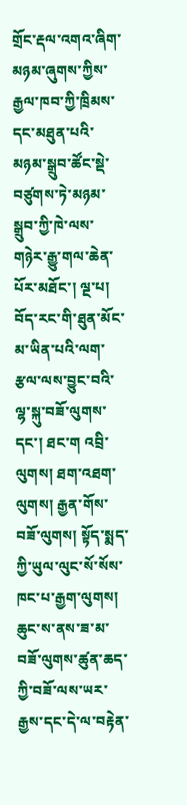གྲོང་རྡལ་འགའ་ཞིག་མཉམ་ཞུགས་ཀྱིས་རྒྱལ་ཁབ་ཀྱི་ཁྲིམས་དང་མཐུན་པའི་མཉམ་སྒྲུབ་ཚོང་སྡེ་བཙུགས་ཏེ་མཉམ་སྒྲུབ་ཀྱི་ཁེ་ལས་གཉེར་རྒྱུ་གལ་ཆེན་པོར་མཐོང་། ལྔ་པ། བོད་རང་གི་ཐུན་མོང་མ་ཡིན་པའི་ལག་རྩལ་ལས་བྱུང་བའི་ལྷ་སྐུ་བཟོ་ལུགས་དང་། ཐང་ག འབྲི་ལུགས། ཐག་འཐག་ལུགས། རྒྱན་གོས་བཟོ་ལུགས། སྟོད་སྨད་ཀྱི་ཡུལ་ལུང་སོ་སོས་ཁང་པ་རྒྱག་ལུགས། ཆུང་ས་ནས་ཟ་མ་བཟོ་ལུགས་ཚུན་ཆད་ཀྱི་བཟོ་ལས་ཡར་རྒྱས་དང་དེ་ལ་བརྟེན་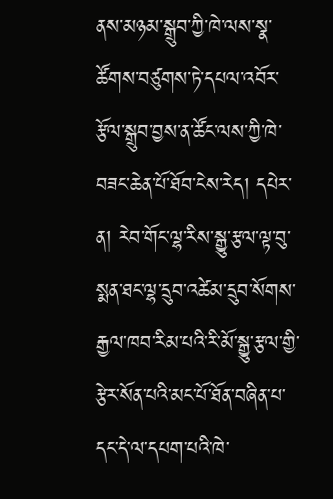ནས་མཉམ་སྒྲུབ་ཀྱི་ཁེ་ལས་སྣ་ཚོགས་བཙུགས་ཏེ་དཔལ་འབོར་རྩོལ་སྒྲུབ་བྱས་ན་ཚོང་ལས་ཀྱི་ཁེ་བཟང་ཆེན་པོ་ཐོབ་ངེས་རེད། དཔེར་ན། རེབ་གོང་ལྷ་རིས་སྒྱུ་རྩལ་ལྟ་བུ་སྨན་ཐང་ལྷ་དྲུབ་འཚེམ་དྲུབ་སོགས་རྒྱལ་ཁབ་རིམ་པའི་རི་མོ་སྒྱུ་རྩལ་གྱི་རྩེར་སོན་པའི་མང་པོ་ཐོན་བཞིན་པ་དང་དེ་ལ་དཔག་པའི་ཁེ་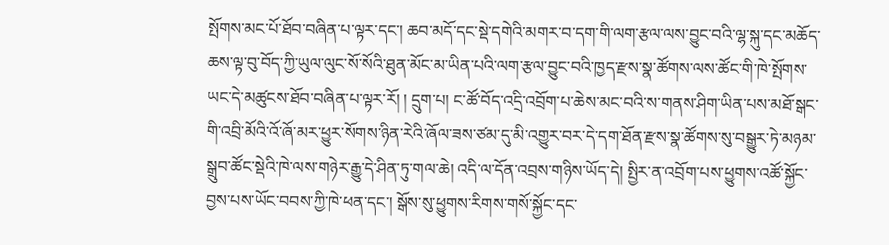སྤོགས་མང་པོ་ཐོབ་བཞིན་པ་ལྟར་དང་། ཆབ་མདོ་དང་སྡེ་དགེའི་མགར་བ་དག་གི་ལག་རྩལ་ལས་བྱུང་བའི་ལྷ་སྐུ་དང་མཆོད་ཆས་ལྟ་བུ་བོད་ཀྱི་ཡུལ་ལུང་སོ་སོའི་ཐུན་མོང་མ་ཡིན་པའི་ལག་རྩལ་བྱུང་བའི་ཁྱད་རྫས་སྣ་ཚོགས་ལས་ཚོང་གི་ཁེ་སྤོགས་ཡང་དེ་མཚུངས་ཐོབ་བཞིན་པ་ལྟར་རོ། ། དྲུག་པ། ང་ཚོ་བོད་འདྲི་འབྲོག་པ་ཆེས་མང་བའི་ས་གནས་ཤིག་ཡིན་པས་མཐོ་སྒང་གི་འབྲི་མོའི་འོ་ཞོ་མར་ཕྱུར་སོགས་ཉིན་རེའི་ཞོལ་ཟས་ཙམ་དུ་མི་འགྱུར་བར་དེ་དག་ཐོན་རྫས་སྣ་ཚོགས་སུ་བསྒྱུར་ཏེ་མཉམ་སྒྲུབ་ཚོང་སྡེའི་ཁེ་ལས་གཉེར་རྒྱུ་དེ་ཤིན་ཏུ་གལ་ཆེ། འདི་ལ་དོན་འབྲས་གཉིས་ཡོད་དེ། སྤྱིར་ན་འབྲོག་པས་ཕྱུགས་འཚོ་སྐྱོང་བྱས་པས་ཡོང་བབས་ཀྱི་ཁེ་ཕན་དང་། སྒོས་སུ་ཕྱུགས་རིགས་གསོ་སྐྱོང་དང་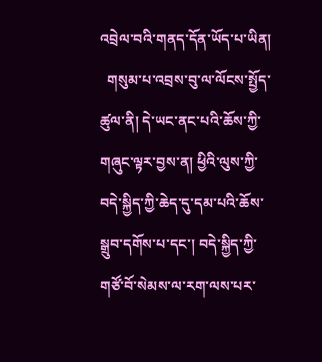འབྲེལ་བའི་གནད་དོན་ཡོད་པ་ཡིན།
  གསུམ་པ་འབྲས་བུ་ལ་ལོངས་སྤྱོད་ཚུལ་ནི། དེ་ཡང་ནང་པའི་ཆོས་ཀྱི་གཞུང་ལྟར་བྱས་ན། ཕྱིའི་ལུས་ཀྱི་བདེ་སྐྱིད་ཀྱི་ཆེད་དུ་དམ་པའི་ཆོས་སྒྲུབ་དགོས་པ་དང་། བདེ་སྐྱིད་ཀྱི་གཙོ་བོ་སེམས་ལ་རག་ལས་པར་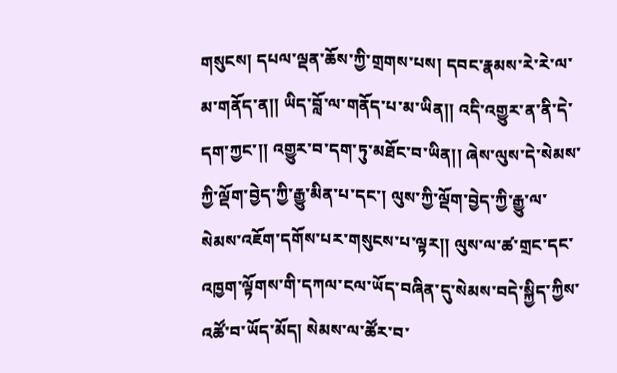གསུངས། དཔལ་ལྡན་ཆོས་ཀྱི་གྲགས་པས། དབང་རྣམས་རེ་རེ་ལ་མ་གནོད་ན།། ཡིད་བློ་ལ་གནོད་པ་མ་ཡིན།། འདི་འགྱུར་ན་ནི་དེ་དག་ཀྱང་།། འགྱུར་བ་དག་ཏུ་མཐོང་བ་ཡིན།། ཞེས་ལུས་དེ་སེམས་ཀྱི་ལྡོག་བྱེད་ཀྱི་རྒྱུ་མིན་པ་དང་། ལུས་ཀྱི་ལྡོག་བྱེད་ཀྱི་རྒྱུ་ལ་སེམས་འཇོག་དགོས་པར་གསུངས་པ་ལྟར།། ལུས་ལ་ཚ་གྲང་དང་འཁྱག་ལྟོགས་གི་དཀལ་ངལ་ཡོད་བཞིན་དུ་སེམས་བདེ་སྐྱིད་ཀྱིས་འཚོ་བ་ཡོད་མོད། སེམས་ལ་ཚོར་བ་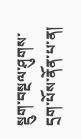སྡུག་བསྔལ་ཤུགས་དྲག་པོས་ནོན་པ་ན།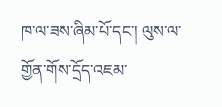ཁ་ལ་ཟས་ཞིམ་པོ་དང་། ལུས་ལ་གྱོན་གོས་དྲོད་འཇམ་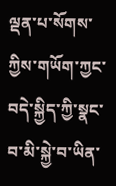ལྡན་པ་སོགས་ཀྱིས་གཡོག་ཀྱང་བདེ་སྐྱིད་ཀྱི་སྣང་བ་མི་སྐྱེ་བ་ཡིན་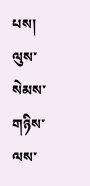པས། ལུས་སེམས་གཉིས་ལས་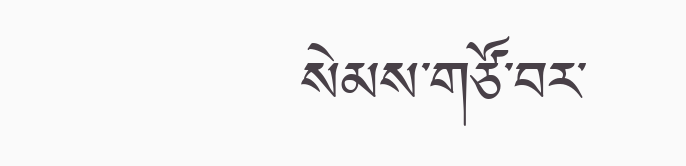སེམས་གཙོ་བར་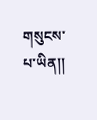གསུངས་པ་ཡིན།།